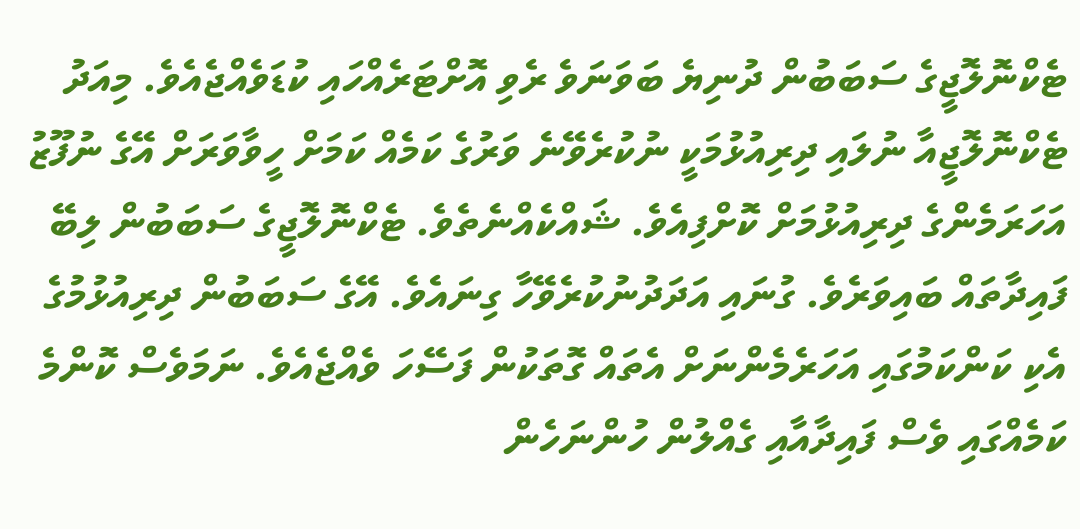ޓެކްނޮލޮޖީގެ ސަބަބުން ދުނިޔެ ބަވަނަވެ ރެވި އޮށްޓަރެއްހައި ކުޑަވެއްޖެއެވެ. މިއަދު ޓެކްނޮލޮޖީއާ ނުލައި ދިރިއުޅުމަކީ ނުކުރެވޭނެ ވަރުގެ ކަމެއް ކަމަށް ހީވާވަރަށް އޭގެ ނުފޫޒު އަހަރަމެންގެ ދިރިއުޅުމަށް ކޮށްފިއެވެ. ޝައްކެއްނެތެވެ. ޓެކްނޮލޮޖީގެ ސަބަބުން ލިބޭ ފައިދާތައް ބައިވަރެވެ. ގުނައި އަދަދުނުކުރެވޭހާ ގިނައެވެ. އޭގެ ސަބަބުން ދިރިއުޅުމުގެ އެކި ކަންކަމުގައި އަހަރެމެންނަށް އެތައް ގޮތަކުން ފަސޭހަ ވެއްޖެއެވެ. ނަމަވެސް ކޮންމެ ކަމެއްގައި ވެސް ފައިދާއާއި ގެއްލުން ހުންނަހެން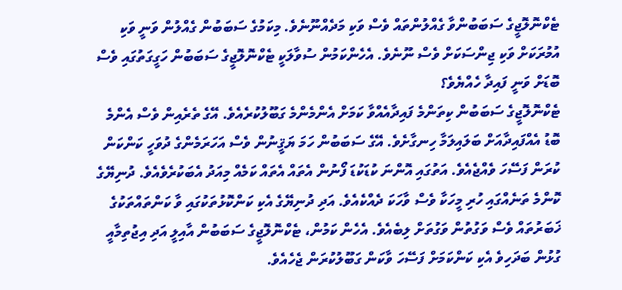ޓެކްނޮލޮޖީގެ ސަބަބުންވާ ގެއްލުންތައް ވެސް ވަކި މަދެއްނޫނެވެ. މިކަމުގެ ސަބަބުން ގެއްލުން ވަނީ ވަކި އުމުރަކަށް ވަކި ޖިންސަކަށް ވެސް ނޫނެވެ. އެހެންކަމުން ސުވާލަކީ ޓެކްނޮލޮޖީގެ ސަބަބުން ހަގީގަތުގައި ވެސް ބޮޑަށް ވަނީ ފައިދާ ހެއްޔެވެ؟
ޓެކްނޮލޮޖީގެ ސަބަބުން ކިތަންމެ ފައިދާއެއްވާ ކަމަށް އެންމެންމެ ގަބޫލުކުރެއެވެ. އޭގެ ތެރެއިން ވެސް އެންމެ ބޮޑު އެއްފައިދާއަށް ބަލައިލަމާ ހިނގާށެވެ. އޭގެ ސަބަބުން ހަމަ ޔަޤީނުން ވެސް އަހަރަމެންގެ ދުވަހީ ކަންކަން ކުރަން ފަސޭހަ ވެއްޖެއެވެ. އަތުގައި އޮންނަ ކުޑަކުޑަ ފޯނުން އެތައް އެތައް ކަމެއް މިއަދު އެބަކުރެވެއެވެ. ދުނިޔޭގެ ކޮންމެ ތަނެއްގައި ހުރި މީހަކާ ވެސް ވާހަކަ ދެއްކެއެވެ. އަދި ދުނިޔޭގެ އެކި ކަންކޮޅުތަކުގައި ވާ ކަންތައްތަކުގެ ޚަބަރުތައް ވެސް ވަގުތުން ވަގުތަށް ލިބެއެވެ. އެހެން ކަމުން، ޓެކްނޮލޮޖީގެ ސަބަބުން އާއިލީ އަދި އިޖުތިމާއީ ގުޅުން ބަދަހިވެ އެކި ކަންކަމަށް ފަސޭހަ ވާކަން ގަބޫލުކުރަން ޖެހެއެވެ.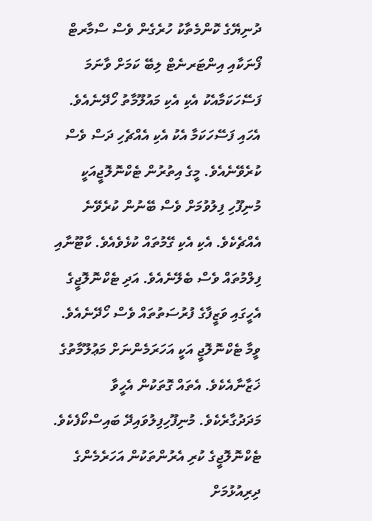ދުނިޔޭގެ ކޮންމެތާކު ހުރެގެން ވެސް ސްމާރޓް ފޯނަކާއި އިންޓަރނެޓް ލިބޭ ކަމަށް ވާނަމަ ފަސޭހަކަމާއެކު އެކި އެކި މައުލޫމާތު ހޯދޭނެއެވެ. އެހައި ފަސޭހަކަމާ އެކު އެކި އެއްޗެހި ދަސް ވެސް ކުރެވޭނެއެވެ. މީގެ އިތުރުން ޓެކްނޮލޮޖީއަކީ މުނިފޫހި ފިލުވުމަށް ވެސް ބޭނުން ކުރެވޭނެ އެއްޗެކެވެ. އެކި އެކި ގޭމުތައް ކުޅެވެއެވެ. ކާޓޫނާއި ފިލްމުތައް ވެސް ބެލޭނެއެވެ. އަދި ޓެކްނޮލޮޖީގެ އެހީގައި ވަޒީފާގެ ފުރުސަތުތައް ވެސް ހޯދޭނެއެވެ. ވީމާ ޓެކްނޮލޮޖީ އަކީ އަހަރަމެންނަށް މަޢުލޫމާތުގެ ޚަޒާނާއެކެވެ. އެތައް ގޮތަކުން އެހީވާ މަދަދުގާރެކެވެ. މުނިފޫހިފިލުވައިދޭ ބައިސްކޯފެކެވެ.
ޓެކްނޮލޮޖީގެ ކުރި އެރުންތަކުން އަހަރެމެންގެ ދިރިއުޅުމަށް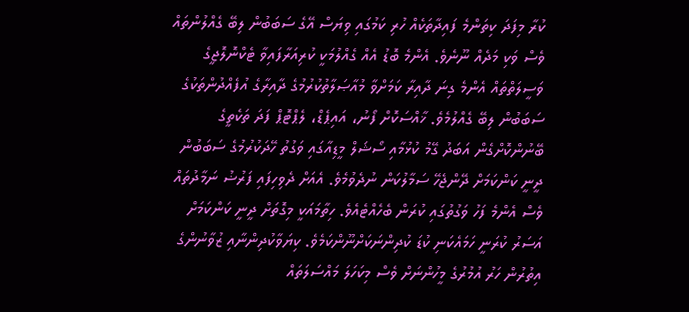ކުރާ މިފަދަ ކިތަންމެ ފައިދާތަކެއް ހުރި ކަމުގައި ވިޔަސް އޭގެ ސަބަބުން ލިބޭ ގެއްލުންތައް ވެސް ވަކި މަދެއް ނޫނެވެ. އެންމެ ބޮޑު އެއް ގެއްލުމަކީ ކުރިއަރާފައިވާ ޓެކްނޮލޮޖީގެ ވަސީލަތްތައް އެންމެ ގިނަ ދާއިރާ ކަމަށްވާ މުއާޞަލާތުކުރުމުގެ ދާއިރާގެ އުފެއްދުންތަކުގެ ސަބަބުން ލިބޭ ގެއްލުމެވެ. ޚާއްސަކޮށް ފޯނު، އައިޕެޑް، ލެޕްޓޮޕް ފަދަ ތަކެތީގެ ބޭނުންކޮށްގެން އަބަދު ގޭމު ކުޅުމާއި ސޯޝަލް މީޑިއާގައި ވަގުތު ހޭދަކުރުމުގެ ސަބަބުން ދީނީ ކަންކަމަށް ދޭންޖެހޭ ސަމާލުކަން ނުދެވުމެވެ. އެއަށް ދެވިހިފައި ފަރުޟު ނަމާދުތައް ވެސް އެންމެ ފަހު ވަގުތުގައި ކުރަން ބެހެއްޓެއެވެ. ހިތާމައަކީ މިގޮތަށް ދީނީ ކަންކަމަށް އަސަރު ކުރަނީ ހަމައެކަނި ކުޑަ ކުދިންނަކަށްނޫންކަމެވެ. ކިޔަވާކުދިންނާއި ޒުވާނުންގެ އިތުރުން ހަރު އުމުރުގެ މީހުންނަށް ވެސް މިކަހަލަ މައްސަލަތައް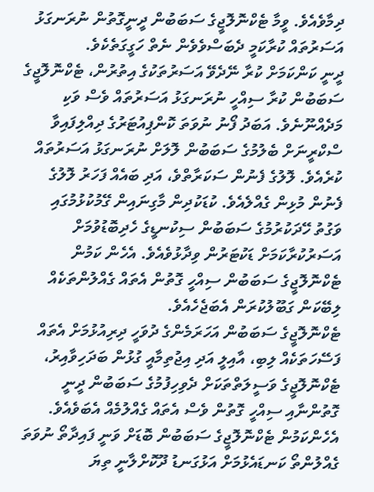ދިމާވެއެވެ. ވީމާ ޓެކްނޮލޮޖީގެ ސަބަބުން ދީނީގޮތުން ނުރަނގަޅު އަސަރުތައް ކުރާކަމީ ދެބަސްވެވެން ނެތް ހަގީގަތެކެވެ.
ދީނީ ކަންކަމަށް ކުރާ ނޭދެވޭ އަސަރުތަކުގެ އިތުރުން، ޓެކްނޮލޮޖީގެ ސަބަބުން ކުރާ ސިއްހީ ނުރަނގަޅު އަސަރުތައް ވެސް ވަކި މަދެއްނޫނެވެ. އަބަދު ފޯނު ނުވަތަ ކޮންޕިއުޓަރުގެ ދިއްލިފައިވާ ސްކްރީނަށް ބެލުމުގެ ސަބަބުން ލޮލަށް ނުރަނގަޅު އަސަރުތައް ކުރެއެވެ. ލޮލުގެ ފެނުން ސަކަރާތްވެ، އަދި ބައެއް ފަހަރު ލޮލުގެ ފެނުން މުޅިން ގެއްލެއެވެ. ކުޑަކުދިން މާގިނައިން ގޭމުކުޅުމުގައި ވަގުތު ހޭދަކުރުމުގެ ސަބަބުން ސިކުނޑީގެ ހެދިބޮޑުވުމަށް އަސަރުކުރާކަމަށް ޑަކުޓަރުން ވިދާޅުވެއެވެ. އެހެން ކަމުން ޓެކްނޮލޮޖީގެ ސަބަބުން ސިއްހީ ގޮތުން އެތައް ގެއްލުންތަކެއް ލިބޭކަން ގަބޫލުކުރަން އެބަޖެހެއެވެ.
ޓެކްނޮލޮޖީގެ ސަބަބުން އަހަރަމެންގެ ދުވަހީ ދިރިއުޅުމަށް އެތައް ފަސޭހަތަކެއް ލިބި، އާއިލީ އަދި އިޖުތިމާއީ ގުޅުން ބަދަހިވާއިރު، ޓެކްނޮލޮޖީގެ ވަސީލަތްތަކަށް ދެވިހިފުމުގެ ސަބަބުން ދީނީ ގޮތުންނާއި ސިއްހީ ގޮތުން ވެސް އެތައް ގެއްލުމެއް އެބަވެއެވެ. އެހެންކަމުން ޓެކްނޮލޮޖީގެ ސަބަބުން ބޮޑަށް ވަނީ ފައިދާތޯ ނުވަތަ ގެއްލުންތޯ ކަނޑައެޅުމަށް އަޅުގަނޑު ދޫކޮށްލާނީ ތިޔަ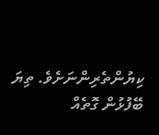ކިޔުންތެރިންނަށެވެ. ތިޔަ ބޭފުޅުން ގޮތެއް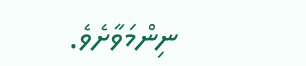ނިންމަވާށެވެ.